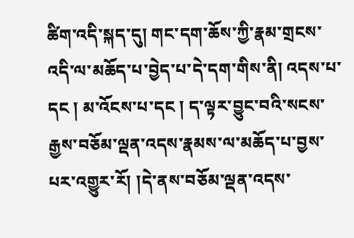ཚིག་འདི་སྐད་དུ། གང་དག་ཆོས་ཀྱི་རྣམ་གྲངས་འདི་ལ་མཆོད་པ་བྱེད་པ་དེ་དག་གིས་ནི། འདས་པ་དང ། མ་འོངས་པ་དང ། ད་ལྟར་བྱུང་བའི་སངས་རྒྱས་བཅོམ་ལྡན་འདས་རྣམས་ལ་མཆོད་པ་བྱས་པར་འགྱུར་རོ། །དེ་ནས་བཅོམ་ལྡན་འདས་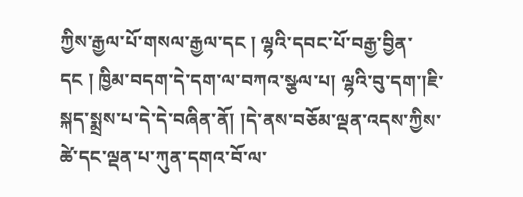ཀྱིས་རྒྱལ་པོ་གསལ་རྒྱལ་དང ། ལྷའི་དབང་པོ་བརྒྱ་བྱིན་དང ། ཁྱིམ་བདག་དེ་དག་ལ་བཀའ་སྩལ་པ། ལྷའི་བུ་དག་།ཇི་སྐད་སྨྲས་པ་དེ་དེ་བཞིན་ནོ། །དེ་ནས་བཅོམ་ལྡན་འདས་ཀྱིས་ཚེ་དང་ལྡན་པ་ཀུན་དགའ་བོ་ལ་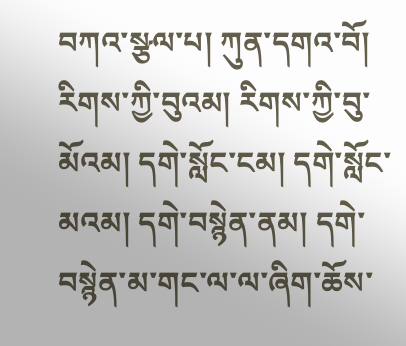བཀའ་སྩལ་པ། ཀུན་དགའ་བོ། རིགས་ཀྱི་བུའམ། རིགས་ཀྱི་བུ་མོའམ། དགེ་སློང་ངམ། དགེ་སློང་མའམ། དགེ་བསྙེན་ནམ། དགེ་བསྙེན་མ་གང་ལ་ལ་ཞིག་ཆོས་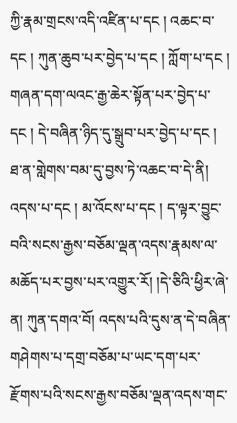ཀྱི་རྣམ་གྲངས་འདི་འཛིན་པ་དང ། འཆང་བ་དང ། ཀུན་ཆུབ་པར་བྱེད་པ་དང ། ཀློག་པ་དང ། གཞན་དག་ལའང་རྒྱ་ཆེར་སྟོན་པར་བྱེད་པ་དང ། དེ་བཞིན་ཉིད་དུ་སྒྲུབ་པར་བྱེད་པ་དང ། ཐ་ན་གླེགས་བམ་དུ་བྱས་ཏེ་འཆང་བ་དེ་ནི། འདས་པ་དང ། མ་འོངས་པ་དང ། ད་ལྟར་བྱུང་བའི་སངས་རྒྱས་བཅོམ་ལྡན་འདས་རྣམས་ལ་མཆོད་པར་བྱས་པར་འགྱུར་རོ། །དེ་ཅིའི་ཕྱིར་ཞེ་ན། ཀུན་དགའ་བོ། འདས་པའི་དུས་ན་དེ་བཞིན་གཤེགས་པ་དགྲ་བཅོམ་པ་ཡང་དག་པར་རྫོགས་པའི་སངས་རྒྱས་བཅོམ་ལྡན་འདས་གང་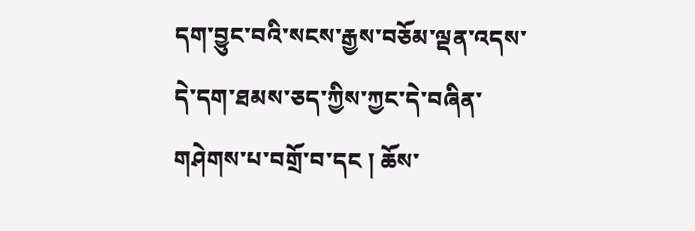དག་བྱུང་བའི་སངས་རྒྱས་བཅོམ་ལྡན་འདས་དེ་དག་ཐམས་ཅད་ཀྱིས་ཀྱང་དེ་བཞིན་གཤེགས་པ་བགྲོ་བ་དང ། ཆོས་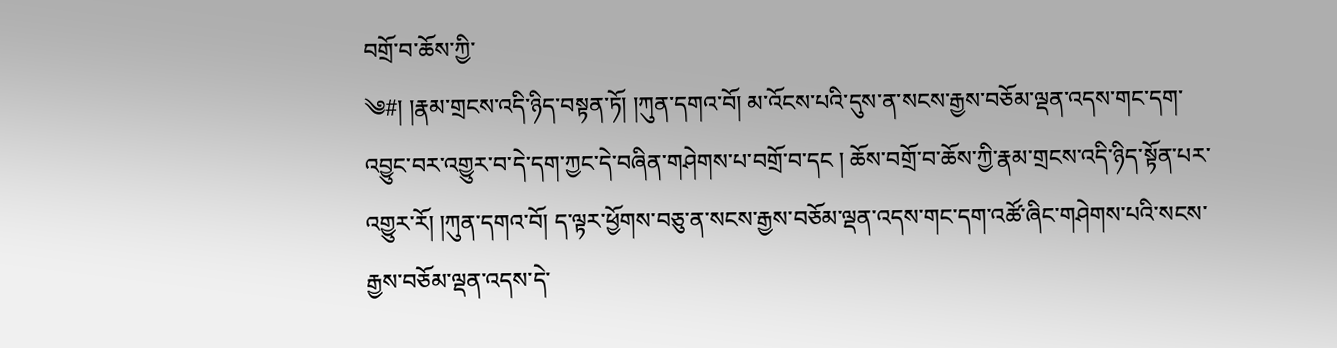བགྲོ་བ་ཆོས་ཀྱི་
༄#། །རྣམ་གྲངས་འདི་ཉིད་བསྟན་ཏོ། །ཀུན་དགའ་བོ། མ་འོངས་པའི་དུས་ན་སངས་རྒྱས་བཅོམ་ལྡན་འདས་གང་དག་འབྱུང་བར་འགྱུར་བ་དེ་དག་ཀྱང་དེ་བཞིན་གཤེགས་པ་བགྲོ་བ་དང ། ཆོས་བགྲོ་བ་ཆོས་ཀྱི་རྣམ་གྲངས་འདི་ཉིད་སྟོན་པར་འགྱུར་རོ། །ཀུན་དགའ་བོ། ད་ལྟར་ཕྱོགས་བཅུ་ན་སངས་རྒྱས་བཅོམ་ལྡན་འདས་གང་དག་འཚོ་ཞིང་གཤེགས་པའི་སངས་རྒྱས་བཅོམ་ལྡན་འདས་དེ་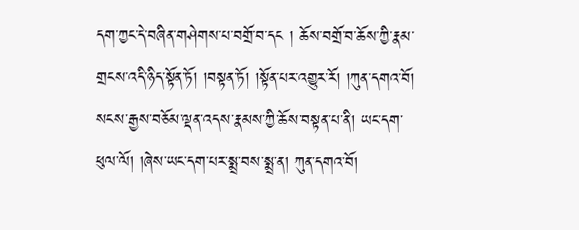དག་ཀྱང་དེ་བཞིན་གཤེགས་པ་བགྲོ་བ་དང ། ཆོས་བགྲོ་བ་ཆོས་ཀྱི་རྣམ་གྲངས་འདི་ཉིད་སྟོན་ཏོ། །བསྟན་ཏོ། །སྟོན་པར་འགྱུར་རོ། །ཀུན་དགའ་བོ། སངས་རྒྱས་བཅོམ་ལྡན་འདས་རྣམས་ཀྱི་ཆོས་བསྟན་པ་ནི། ཡང་དག་ཕུལ་ལོ། །ཞེས་ཡང་དག་པར་སྨྲ་བས་སྨྲ་ན། ཀུན་དགའ་བོ།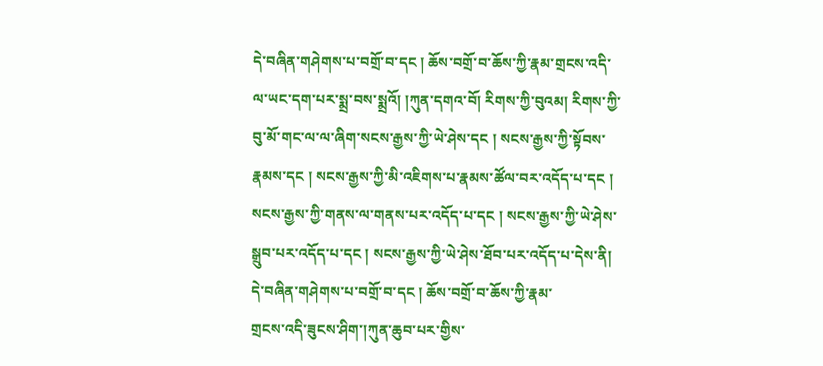དེ་བཞིན་གཤེགས་པ་བགྲོ་བ་དང ། ཆོས་བགྲོ་བ་ཆོས་ཀྱི་རྣམ་གྲངས་འདི་ལ་ཡང་དག་པར་སྨྲ་བས་སྨྲའོ། །ཀུན་དགའ་བོ། རིགས་ཀྱི་བུའམ། རིགས་ཀྱི་བུ་མོ་གང་ལ་ལ་ཞིག་སངས་རྒྱས་ཀྱི་ཡེ་ཤེས་དང ། སངས་རྒྱས་ཀྱི་སྟོབས་རྣམས་དང ། སངས་རྒྱས་ཀྱི་མི་འཇིགས་པ་རྣམས་ཚོལ་བར་འདོད་པ་དང ། སངས་རྒྱས་ཀྱི་གནས་ལ་གནས་པར་འདོད་པ་དང ། སངས་རྒྱས་ཀྱི་ཡེ་ཤེས་སྒྲུབ་པར་འདོད་པ་དང ། སངས་རྒྱས་ཀྱི་ཡེ་ཤེས་ཐོབ་པར་འདོད་པ་དེས་ནི། དེ་བཞིན་གཤེགས་པ་བགྲོ་བ་དང ། ཆོས་བགྲོ་བ་ཆོས་ཀྱི་རྣམ་
གྲངས་འདི་ཟུངས་ཤིག་།ཀུན་ཆུབ་པར་གྱིས་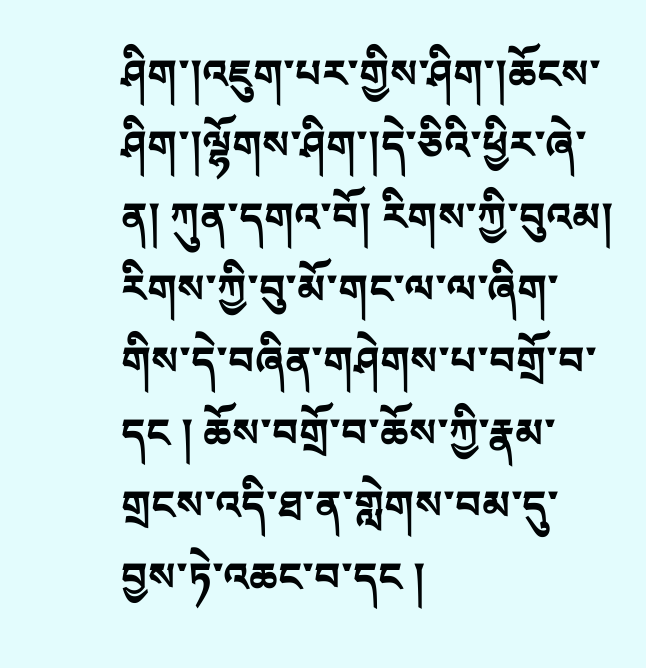ཤིག་།འཇུག་པར་གྱིས་ཤིག་།ཆོངས་ཤིག་།ལྷོགས་ཤིག་།དེ་ཅིའི་ཕྱིར་ཞེ་ན། ཀུན་དགའ་བོ། རིགས་ཀྱི་བུའམ། རིགས་ཀྱི་བུ་མོ་གང་ལ་ལ་ཞིག་གིས་དེ་བཞིན་གཤེགས་པ་བགྲོ་བ་དང ། ཆོས་བགྲོ་བ་ཆོས་ཀྱི་རྣམ་གྲངས་འདི་ཐ་ན་གླེགས་བམ་དུ་བྱས་ཏེ་འཆང་བ་དང །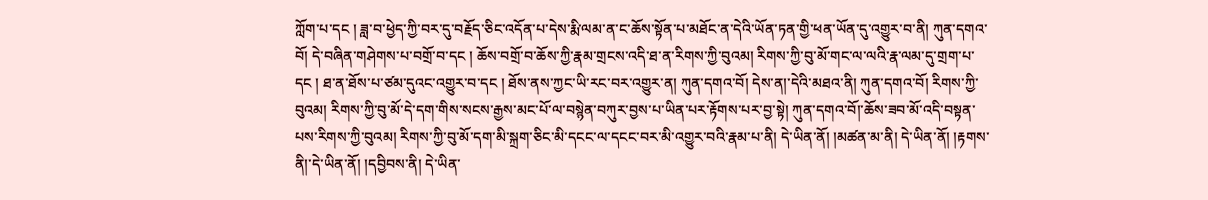ཀློག་པ་དང ། ཟླ་བ་ཕྱེད་ཀྱི་བར་དུ་བརྗོད་ཅིང་འདོན་པ་དེས་རྨི་ལམ་ན་ང་ཆོས་སྟོན་པ་མཐོང་ན་དེའི་ཡོན་ཏན་གྱི་ཕན་ཡོན་དུ་འགྱུར་བ་ནི། ཀུན་དགའ་བོ། དེ་བཞིན་གཤེགས་པ་བགྲོ་བ་དང ། ཆོས་བགྲོ་བ་ཆོས་ཀྱི་རྣམ་གྲངས་འདི་ཐ་ན་རིགས་ཀྱི་བུའམ། རིགས་ཀྱི་བུ་མོ་གང་ལ་ལའི་རྣ་ལམ་དུ་གྲག་པ་དང ། ཐ་ན་ཐོས་པ་ཙམ་དུའང་འགྱུར་བ་དང ། ཐོས་ནས་ཀྱང་ཡི་རང་བར་འགྱུར་ན། ཀུན་དགའ་བོ། དེས་ན།་དེའི་མཐའ་ནི། ཀུན་དགའ་བོ། རིགས་ཀྱི་བུའམ། རིགས་ཀྱི་བུ་མོ་དེ་དག་གིས་སངས་རྒྱས་མང་པོ་ལ་བསྙེན་བཀུར་བྱས་པ་ཡིན་པར་རྟོགས་པར་བྱ་སྟེ། ཀུན་དགའ་བོ།་ཆོས་ཟབ་མོ་འདི་བསྟན་པས་རིགས་ཀྱི་བུའམ། རིགས་ཀྱི་བུ་མོ་དག་མི་སྐྲག་ཅིང་མི་དངང་ལ་དངང་བར་མི་འགྱུར་བའི་རྣམ་པ་ནི། དེ་ཡིན་ནོ། །མཚན་མ་ནི། དེ་ཡིན་ནོ། །རྟགས་ནི།་དེ་ཡིན་ནོ། །དབྱིབས་ནི། དེ་ཡིན་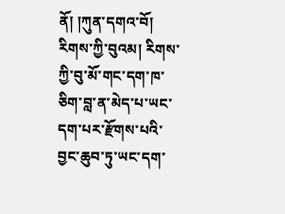ནོ། །ཀུན་དགའ་བོ། རིགས་ཀྱི་བུའམ། རིགས་ཀྱི་བུ་མོ་གང་དག་ཁ་ཅིག་བླ་ན་མེད་པ་ཡང་དག་པར་རྫོགས་པའི་བྱང་ཆུབ་ཏུ་ཡང་དག་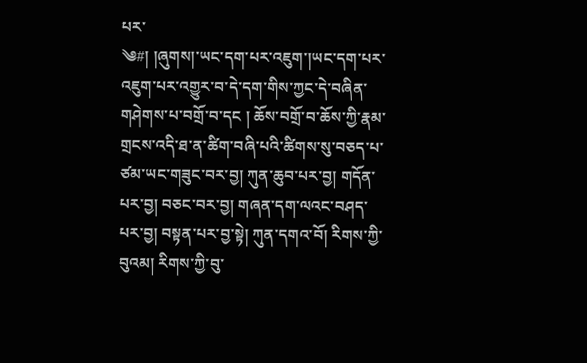པར་
༄#། །ཞུགས།་ཡང་དག་པར་འཇུག་།ཡང་དག་པར་འཇུག་པར་འགྱུར་བ་དེ་དག་གིས་ཀྱང་དེ་བཞིན་གཤེགས་པ་བགྲོ་བ་དང ། ཆོས་བགྲོ་བ་ཆོས་ཀྱི་རྣམ་གྲངས་འདི་ཐ་ན་ཚིག་བཞི་པའི་ཚིགས་སུ་བཅད་པ་ཙམ་ཡང་གཟུང་བར་བྱ། ཀུན་ཆུབ་པར་བྱ། གདོན་པར་བྱ། བཅང་བར་བྱ། གཞན་དག་ལའང་བཤད་པར་བྱ། བསྟན་པར་བྱ་སྟེ། ཀུན་དགའ་བོ། རིགས་ཀྱི་བུའམ། རིགས་ཀྱི་བུ་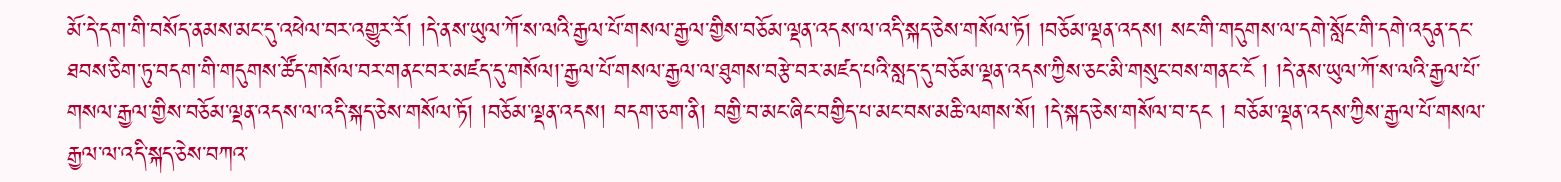མོ་དེ་དག་གི་བསོད་ནམས་མང་དུ་འཕེལ་བར་འགྱུར་རོ། །དེ་ནས་ཡུལ་ཀོ་ས་ལའི་རྒྱལ་པོ་གསལ་རྒྱལ་གྱིས་བཅོམ་ལྡན་འདས་ལ་འདི་སྐད་ཅེས་གསོལ་ཏོ། །བཅོམ་ལྡན་འདས། སང་གི་གདུགས་ལ་དགེ་སློང་གི་དགེ་འདུན་དང་ཐབས་ཅིག་ཏུ་བདག་གི་གདུགས་ཚོད་གསོལ་བར་གནང་བར་མཛད་དུ་གསོལ།་རྒྱལ་པོ་གསལ་རྒྱལ་ལ་ཐུགས་བརྩེ་བར་མཛད་པའི་སླད་དུ་བཅོམ་ལྡན་འདས་ཀྱིས་ཅང་མི་གསུང་བས་གནང་ངོ ། །དེ་ནས་ཡུལ་ཀོ་ས་ལའི་རྒྱལ་པོ་གསལ་རྒྱལ་གྱིས་བཅོམ་ལྡན་འདས་ལ་འདི་སྐད་ཅེས་གསོལ་ཏོ། །བཅོམ་ལྡན་འདས། བདག་ཅག་ནི། བགྱི་བ་མང་ཞིང་བགྱིད་པ་མང་བས་མཆི་ལགས་སོ། །དེ་སྐད་ཅེས་གསོལ་བ་དང ། བཅོམ་ལྡན་འདས་ཀྱིས་རྒྱལ་པོ་གསལ་རྒྱལ་ལ་འདི་སྐད་ཅེས་བཀའ་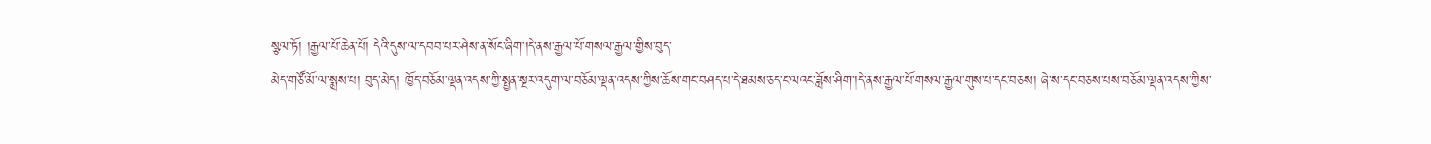སྩལ་ཏོ། །རྒྱལ་པོ་ཆེན་པོ། དེའི་དུས་ལ་དབབ་པར་ཤེས་ན་སོང་ཞིག་།དེ་ནས་རྒྱལ་པོ་གསལ་རྒྱལ་གྱིས་བུད་
མེད་གཙོ་མོ་ལ་སྨྲས་པ། བུད་མེད། ཁྱོད་བཅོམ་ལྡན་འདས་ཀྱི་སྤྱན་སྔར་འདུག་ལ་བཅོམ་ལྡན་འདས་ཀྱིས་ཆོས་གང་བཤད་པ་དེ་ཐམས་ཅད་ང་ལའང་ཟློས་ཤིག་།དེ་ནས་རྒྱལ་པོ་གསལ་རྒྱལ་གུས་པ་དང་བཅས། ཞེ་ས་དང་བཅས་པས་བཅོམ་ལྡན་འདས་ཀྱིས་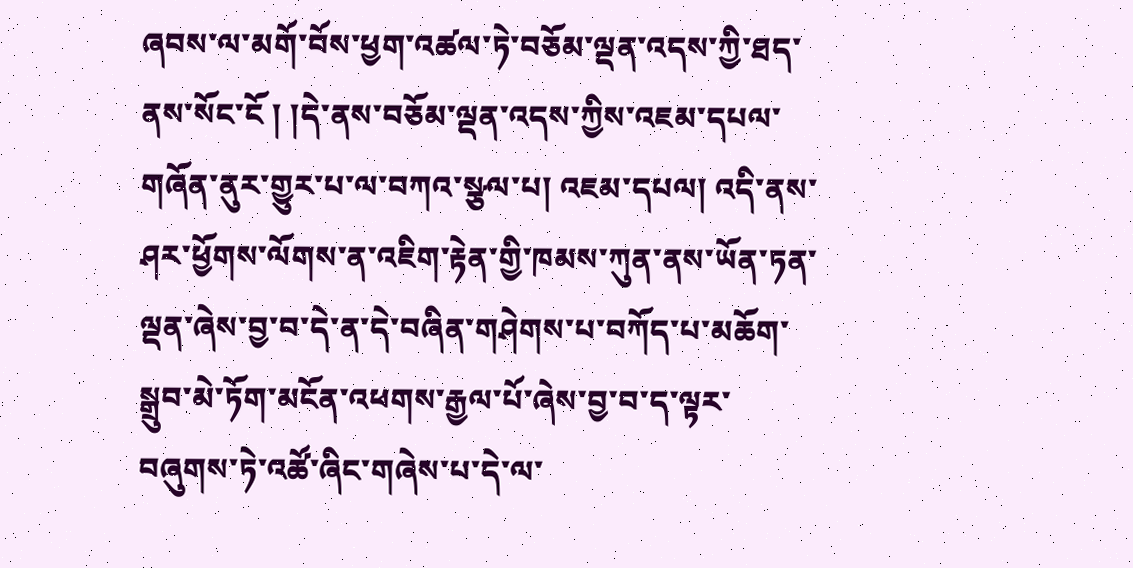ཞབས་ལ་མགོ་བོས་ཕྱག་འཚལ་ཏེ་བཅོམ་ལྡན་འདས་ཀྱི་ཐད་ནས་སོང་ངོ ། །དེ་ནས་བཅོམ་ལྡན་འདས་ཀྱིས་འཇམ་དཔལ་གཞོན་ནུར་གྱུར་པ་ལ་བཀའ་སྩལ་པ། འཇམ་དཔལ། འདི་ནས་ཤར་ཕྱོགས་ལོགས་ན་འཇིག་རྟེན་གྱི་ཁམས་ཀུན་ནས་ཡོན་ཏན་ལྡན་ཞེས་བྱ་བ་དེ་ན་དེ་བཞིན་གཤེགས་པ་བཀོད་པ་མཆོག་སྒྲུབ་མེ་ཏོག་མངོན་འཕགས་རྒྱལ་པོ་ཞེས་བྱ་བ་ད་ལྟར་བཞུགས་ཏེ་འཚོ་ཞིང་གཞེས་པ་དེ་ལ་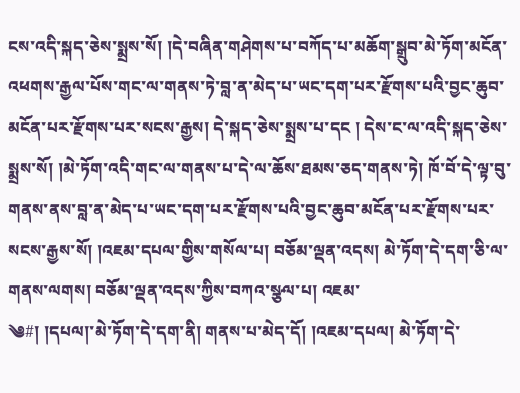ངས་འདི་སྐད་ཅེས་སྨྲས་སོ། །དེ་བཞིན་གཤེགས་པ་བཀོད་པ་མཆོག་སྒྲུབ་མེ་ཏོག་མངོན་འཕགས་རྒྱལ་པོས་གང་ལ་གནས་ཏེ་བླ་ན་མེད་པ་ཡང་དག་པར་རྫོགས་པའི་བྱང་ཆུབ་མངོན་པར་རྫོགས་པར་སངས་རྒྱས། དེ་སྐད་ཅེས་སྨྲས་པ་དང ། དེས་ང་ལ་འདི་སྐད་ཅེས་སྨྲས་སོ། །མེ་ཏོག་འདི་གང་ལ་གནས་པ་དེ་ལ་ཆོས་ཐམས་ཅད་གནས་ཏེ། ཁོ་བོ་དེ་ལྟ་བུ་གནས་ནས་བླ་ན་མེད་པ་ཡང་དག་པར་རྫོགས་པའི་བྱང་ཆུབ་མངོན་པར་རྫོགས་པར་སངས་རྒྱས་སོ། །འཇམ་དཔལ་གྱིས་གསོལ་པ། བཅོམ་ལྡན་འདས། མེ་ཏོག་དེ་དག་ཅི་ལ་གནས་ལགས། བཅོམ་ལྡན་འདས་ཀྱིས་བཀའ་སྩལ་པ། འཇམ་
༄#། །དཔལ།་མེ་ཏོག་དེ་དག་ནི། གནས་པ་མེད་དོ། །འཇམ་དཔལ། མེ་ཏོག་དེ་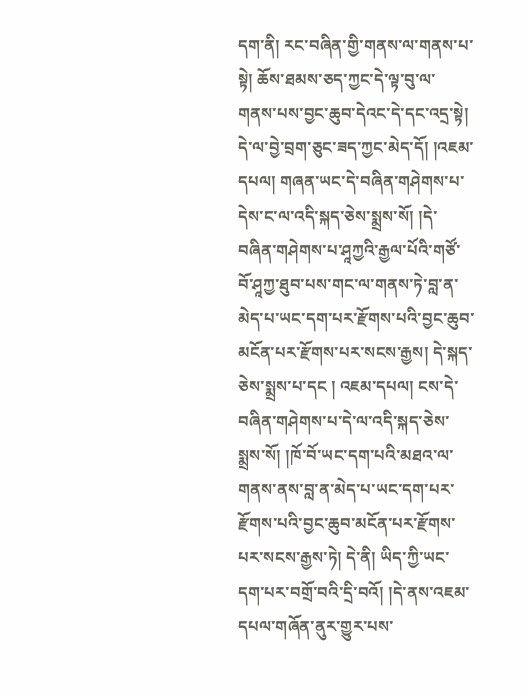དག་ནི། རང་བཞིན་གྱི་གནས་ལ་གནས་པ་སྟེ། ཆོས་ཐམས་ཅད་ཀྱང་དེ་ལྟ་བུ་ལ་གནས་པས་བྱང་ཆུབ་དེའང་དེ་དང་འདྲ་སྟེ། དེ་ལ་བྱེ་བྲག་ཅུང་ཟད་ཀྱང་མེད་དོ། །འཇམ་དཔལ། གཞན་ཡང་དེ་བཞིན་གཤེགས་པ་དེས་ང་ལ་འདི་སྐད་ཅེས་སྨྲས་སོ། །དེ་བཞིན་གཤེགས་པ་ཤཱཀྱའི་རྒྱལ་པོའི་གཙོ་བོ་ཤཱཀྱ་ཐུབ་པས་གང་ལ་གནས་ཏེ་བླ་ན་མེད་པ་ཡང་དག་པར་རྫོགས་པའི་བྱང་ཆུབ་མངོན་པར་རྫོགས་པར་སངས་རྒྱས། དེ་སྐད་ཅེས་སྨྲས་པ་དང ། འཇམ་དཔལ། ངས་དེ་བཞིན་གཤེགས་པ་དེ་ལ་འདི་སྐད་ཅེས་སྨྲས་སོ། །ཁོ་བོ་ཡང་དག་པའི་མཐའ་ལ་གནས་ནས་བླ་ན་མེད་པ་ཡང་དག་པར་རྫོགས་པའི་བྱང་ཆུབ་མངོན་པར་རྫོགས་པར་སངས་རྒྱས་ཏེ། དེ་ནི། ཡིད་ཀྱི་ཡང་དག་པར་བགྲོ་བའི་དྲི་བའོ། །དེ་ནས་འཇམ་དཔལ་གཞོན་ནུར་གྱུར་པས་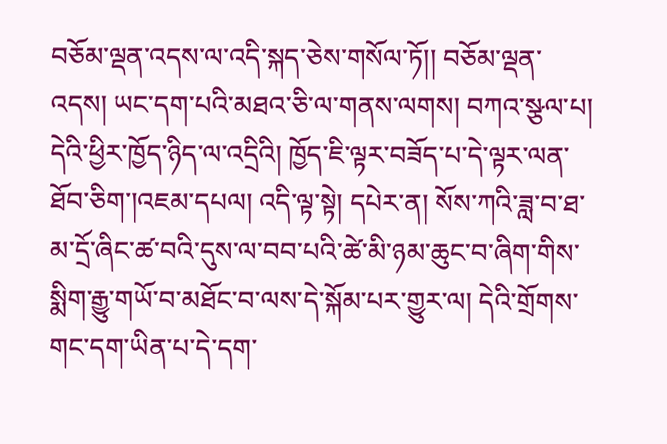བཅོམ་ལྡན་འདས་ལ་འདི་སྐད་ཅེས་གསོལ་ཏོ།། བཅོམ་ལྡན་འདས། ཡང་དག་པའི་མཐའ་ཅི་ལ་གནས་ལགས། བཀའ་སྩལ་པ། དེའི་ཕྱིར་ཁྱོད་ཉིད་ལ་འདྲིའི། ཁྱོད་ཇི་ལྟར་བཟོད་པ་དེ་ལྟར་ལན་ཐོབ་ཅིག་།འཇམ་དཔལ། འདི་ལྟ་སྟེ། དཔེར་ན། སོས་ཀའི་ཟླ་བ་ཐ་མ་དྲོ་ཞིང་ཚ་བའི་དུས་ལ་བབ་པའི་ཚེ་མི་ཉམ་ཆུང་བ་ཞིག་གིས་སྨིག་རྒྱུ་གཡོ་བ་མཐོང་བ་ལས་དེ་སྐོམ་པར་གྱུར་ལ། དེའི་གྲོགས་
གང་དག་ཡིན་པ་དེ་དག་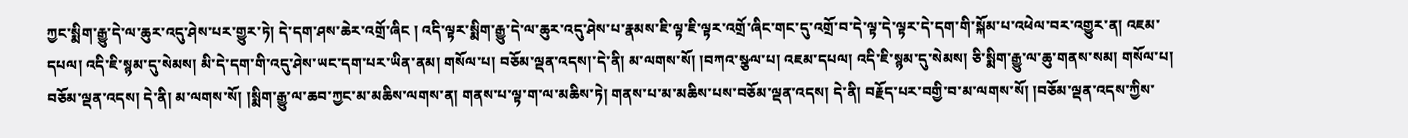ཀྱང་སྨིག་རྒྱུ་དེ་ལ་ཆུར་འདུ་ཤེས་པར་གྱུར་ཏེ། དེ་དག་ཤས་ཆེར་འགྲོ་ཞིང ། འདི་ལྟར་སྨིག་རྒྱུ་དེ་ལ་ཆུར་འདུ་ཤེས་པ་རྣམས་ཇི་ལྟ་ཇི་ལྟར་འགྲོ་ཞིང་གང་དུ་འགྲོ་བ་དེ་ལྟ་དེ་ལྟར་དེ་དག་གི་སྐོམ་པ་འཕེལ་བར་འགྱུར་ན། འཇམ་དཔལ། འདི་ཇི་སྙམ་དུ་སེམས། མི་དེ་དག་གི་འདུ་ཤེས་ཡང་དག་པར་ཡིན་ནམ། གསོལ་པ། བཅོམ་ལྡན་འདས།་དེ་ནི། མ་ལགས་སོ། །བཀའ་སྩལ་པ། འཇམ་དཔལ། འདི་ཇི་སྙམ་དུ་སེམས། ཅི་སྨིག་རྒྱུ་ལ་ཆུ་གནས་སམ། གསོལ་པ། བཅོམ་ལྡན་འདས། དེ་ནི། མ་ལགས་སོ། །སྨིག་རྒྱུ་ལ་ཆབ་ཀྱང་མ་མཆིས་ལགས་ན། གནས་པ་ལྟ་ག་ལ་མཆིས་ཏེ། གནས་པ་མ་མཆིས་པས་བཅོམ་ལྡན་འདས། དེ་ནི། བརྗོད་པར་བགྱི་བ་མ་ལགས་སོ། །བཅོམ་ལྡན་འདས་ཀྱིས་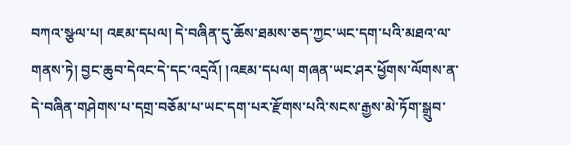བཀའ་སྩལ་པ། འཇམ་དཔལ། དེ་བཞིན་དུ་ཆོས་ཐམས་ཅད་ཀྱང་ཡང་དག་པའི་མཐའ་ལ་གནས་ཏེ། བྱང་ཆུབ་དེའང་དེ་དང་འདྲའོ། །འཇམ་དཔལ། གཞན་ཡང་ཤར་ཕྱོགས་ལོགས་ན་དེ་བཞིན་གཤེགས་པ་དགྲ་བཅོམ་པ་ཡང་དག་པར་རྫོགས་པའི་སངས་རྒྱས་མེ་ཏོག་སྒྲུབ་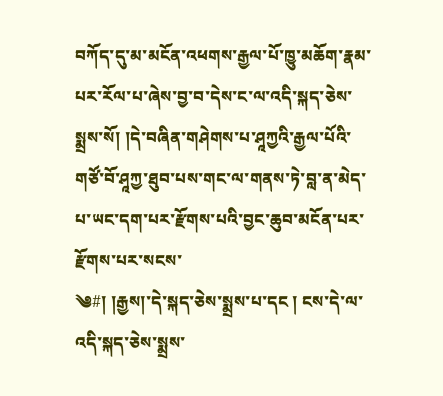བཀོད་དུ་མ་མངོན་འཕགས་རྒྱལ་པོ་ཁྱུ་མཆོག་རྣམ་པར་རོལ་པ་ཞེས་བྱ་བ་དེས་ང་ལ་འདི་སྐད་ཅེས་སྨྲས་སོ། །དེ་བཞིན་གཤེགས་པ་ཤཱཀྱའི་རྒྱལ་པོའི་གཙོ་བོ་ཤཱཀྱ་ཐུབ་པས་གང་ལ་གནས་ཏེ་བླ་ན་མེད་པ་ཡང་དག་པར་རྫོགས་པའི་བྱང་ཆུབ་མངོན་པར་རྫོགས་པར་སངས་
༄#། །རྒྱས།་དེ་སྐད་ཅེས་སྨྲས་པ་དང ། ངས་དེ་ལ་འདི་སྐད་ཅེས་སྨྲས་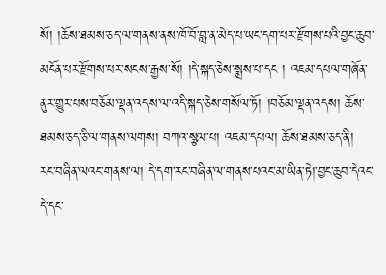སོ། །ཆོས་ཐམས་ཅད་ལ་གནས་ནས་ཁོ་བོ་བླ་ན་མེད་པ་ཡང་དག་པར་རྫོགས་པའི་བྱང་ཆུབ་མངོན་པར་རྫོགས་པར་སངས་རྒྱས་སོ། །དེ་སྐད་ཅེས་སྨྲས་པ་དང ། འཇམ་དཔལ་གཞོན་ནུར་གྱུར་པས་བཅོམ་ལྡན་འདས་ལ་འདི་སྐད་ཅེས་གསོལ་ཏོ། །བཅོམ་ལྡན་འདས། ཆོས་ཐམས་ཅད་ཅི་ལ་གནས་ལགས། བཀའ་སྩལ་པ། འཇམ་དཔལ། ཆོས་ཐམས་ཅད་ནི། རང་བཞིན་ལའང་གནས་ལ། དེ་དག་རང་བཞིན་ལ་གནས་པའང་མ་ཡིན་ཏེ།་བྱང་ཆུབ་དེའང་དེ་དང་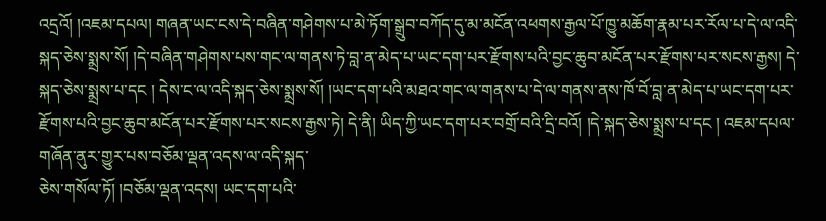འདྲའོ། །འཇམ་དཔལ། གཞན་ཡང་ངས་དེ་བཞིན་གཤེགས་པ་མེ་ཏོག་སྒྲུབ་བཀོད་དུ་མ་མངོན་འཕགས་རྒྱལ་པོ་ཁྱུ་མཆོག་རྣམ་པར་རོལ་པ་དེ་ལ་འདི་སྐད་ཅེས་སྨྲས་སོ། །དེ་བཞིན་གཤེགས་པས་གང་ལ་གནས་ཏེ་བླ་ན་མེད་པ་ཡང་དག་པར་རྫོགས་པའི་བྱང་ཆུབ་མངོན་པར་རྫོགས་པར་སངས་རྒྱས། དེ་སྐད་ཅེས་སྨྲས་པ་དང ། དེས་ང་ལ་འདི་སྐད་ཅེས་སྨྲས་སོ། །ཡང་དག་པའི་མཐའ་གང་ལ་གནས་པ་དེ་ལ་གནས་ནས་ཁོ་བོ་བླ་ན་མེད་པ་ཡང་དག་པར་རྫོགས་པའི་བྱང་ཆུབ་མངོན་པར་རྫོགས་པར་སངས་རྒྱས་ཏེ། དེ་ནི། ཡིད་ཀྱི་ཡང་དག་པར་བགྲོ་བའི་དྲི་བའོ། །དེ་སྐད་ཅེས་སྨྲས་པ་དང ། འཇམ་དཔལ་གཞོན་ནུར་གྱུར་པས་བཅོམ་ལྡན་འདས་ལ་འདི་སྐད་
ཅེས་གསོལ་ཏོ། །བཅོམ་ལྡན་འདས། ཡང་དག་པའི་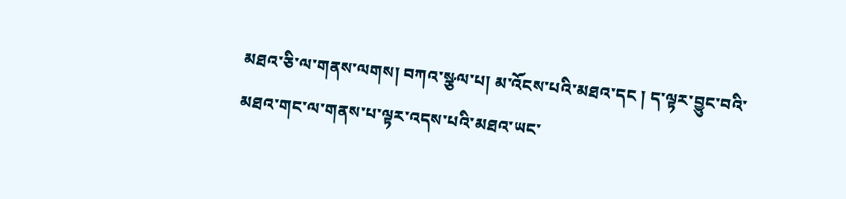མཐའ་ཅི་ལ་གནས་ལགས། བཀའ་སྩལ་པ། མ་འོངས་པའི་མཐའ་དང ། ད་ལྟར་བྱུང་བའི་མཐའ་གང་ལ་གནས་པ་ལྟར་འདས་པའི་མཐའ་ཡང་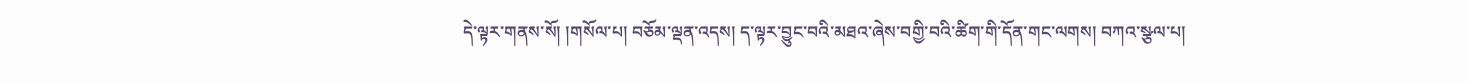དེ་ལྟར་གནས་སོ། །གསོལ་པ། བཅོམ་ལྡན་འདས། ད་ལྟར་བྱུང་བའི་མཐའ་ཞེས་བགྱི་བའི་ཚིག་གི་དོན་གང་ལགས། བཀའ་སྩལ་པ།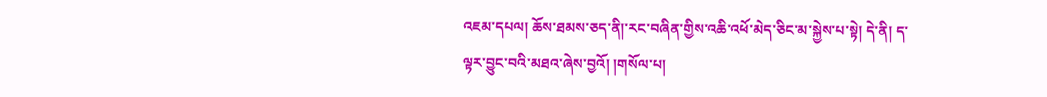འཇམ་དཔལ། ཆོས་ཐམས་ཅད་ནི།་རང་བཞིན་གྱིས་འཆི་འཕོ་མེད་ཅིང་མ་སྐྱེས་པ་སྟེ། དེ་ནི། ད་ལྟར་བྱུང་བའི་མཐའ་ཞེས་བྱའོ། །གསོལ་པ།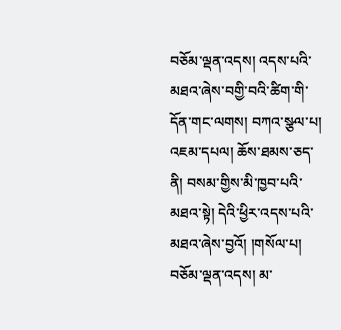བཅོམ་ལྡན་འདས། འདས་པའི་མཐའ་ཞེས་བགྱི་བའི་ཚིག་གི་དོན་གང་ལགས། བཀའ་སྩལ་པ། འཇམ་དཔལ། ཆོས་ཐམས་ཅད་ནི། བསམ་གྱིས་མི་ཁྱབ་པའི་མཐའ་སྟེ། དེའི་ཕྱིར་འདས་པའི་མཐའ་ཞེས་བྱའོ། །གསོལ་པ། བཅོམ་ལྡན་འདས། མ་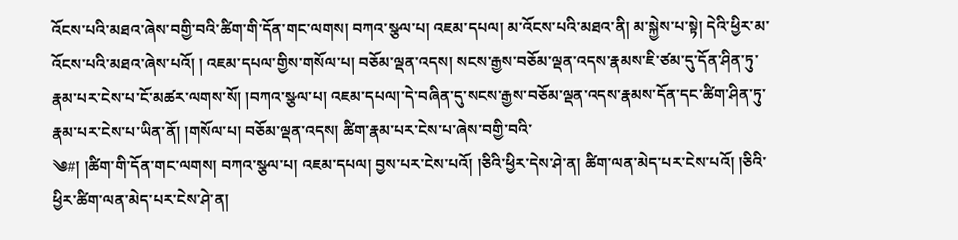འོངས་པའི་མཐའ་ཞེས་བགྱི་བའི་ཚིག་གི་དོན་གང་ལགས། བཀའ་སྩལ་པ། འཇམ་དཔལ། མ་འོངས་པའི་མཐའ་ནི། མ་སྐྱེས་པ་སྟེ། དེའི་ཕྱིར་མ་འོངས་པའི་མཐའ་ཞེས་པའོ། ། འཇམ་དཔལ་གྱིས་གསོལ་པ། བཅོམ་ལྡན་འདས། སངས་རྒྱས་བཅོམ་ལྡན་འདས་རྣམས་ཇི་ཙམ་དུ་དོན་ཤིན་ཏུ་རྣམ་པར་ངེས་པ་ངོ་མཚར་ལགས་སོ། །བཀའ་སྩལ་པ། འཇམ་དཔལ།་དེ་བཞིན་དུ་སངས་རྒྱས་བཅོམ་ལྡན་འདས་རྣམས་དོན་དང་ཚིག་ཤིན་ཏུ་རྣམ་པར་ངེས་པ་ཡིན་ནོ། །གསོལ་པ། བཅོམ་ལྡན་འདས། ཚིག་རྣམ་པར་ངེས་པ་ཞེས་བགྱི་བའི་
༄#། །ཚིག་གི་དོན་གང་ལགས། བཀའ་སྩལ་པ། འཇམ་དཔལ། བྱས་པར་ངེས་པའོ། །ཅིའི་ཕྱིར་དེས་ཤེ་ན། ཚིག་ལན་མེད་པར་ངེས་པའོ། །ཅིའི་ཕྱིར་ཚིག་ལན་མེད་པར་ངེས་ཤེ་ན།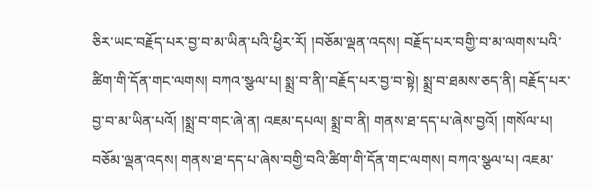ཅིར་ཡང་བརྗོད་པར་བྱ་བ་མ་ཡིན་པའི་ཕྱིར་རོ། །བཅོམ་ལྡན་འདས། བརྗོད་པར་བགྱི་བ་མ་ལགས་པའི་ཚིག་གི་དོན་གང་ལགས། བཀའ་སྩལ་པ། སྨྲ་བ་ནི།་བརྗོད་པར་བྱ་བ་སྟེ། སྨྲ་བ་ཐམས་ཅད་ནི། བརྗོད་པར་བྱ་བ་མ་ཡིན་པའོ། །སྨྲ་བ་གང་ཞེ་ན། འཇམ་དཔལ། སྨྲ་བ་ནི། གནས་ཐ་དད་པ་ཞེས་བྱའོ། །གསོལ་པ། བཅོམ་ལྡན་འདས། གནས་ཐ་དད་པ་ཞེས་བགྱི་བའི་ཚིག་གི་དོན་གང་ལགས། བཀའ་སྩལ་པ། འཇམ་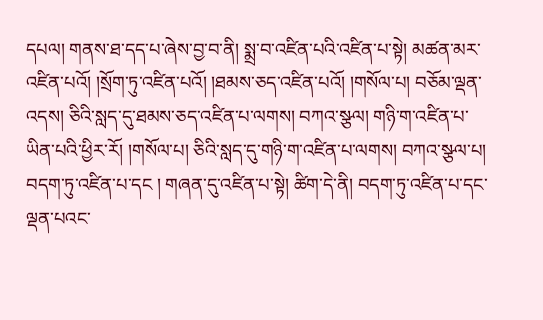དཔལ། གནས་ཐ་དད་པ་ཞེས་བྱ་བ་ནི། སྨྲ་བ་འཛིན་པའི་འཛིན་པ་སྟེ། མཚན་མར་འཛིན་པའོ། །སྲོག་ཏུ་འཛིན་པའོ། །ཐམས་ཅད་འཛིན་པའོ། །གསོལ་པ། བཅོམ་ལྡན་འདས། ཅིའི་སླད་དུ་ཐམས་ཅད་འཛིན་པ་ལགས། བཀའ་སྩལ། གཉི་ག་འཛིན་པ་ཡིན་པའི་ཕྱིར་རོ། །གསོལ་པ། ཅིའི་སླད་དུ་གཉི་ག་འཛིན་པ་ལགས། བཀའ་སྩལ་པ། བདག་ཏུ་འཛིན་པ་དང ། གཞན་དུ་འཛིན་པ་སྟེ། ཚིག་དེ་ནི། བདག་ཏུ་འཛིན་པ་དང་ལྡན་པའང་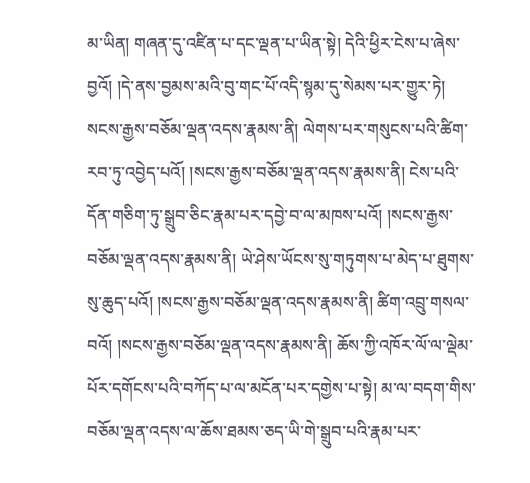མ་ཡིན། གཞན་དུ་འཛིན་པ་དང་ལྡན་པ་ཡིན་སྟེ། དེའི་ཕྱིར་ངེས་པ་ཞེས་བྱའོ། །དེ་ནས་བྱམས་མའི་བུ་གང་པོ་འདི་སྙམ་དུ་སེམས་པར་གྱུར་ཏེ།
སངས་རྒྱས་བཅོམ་ལྡན་འདས་རྣམས་ནི། ལེགས་པར་གསུངས་པའི་ཚིག་རབ་ཏུ་འབྱེད་པའོ། །སངས་རྒྱས་བཅོམ་ལྡན་འདས་རྣམས་ནི། ངེས་པའི་དོན་གཅིག་ཏུ་སྒྲུབ་ཅིང་རྣམ་པར་དབྱེ་བ་ལ་མཁས་པའོ། །སངས་རྒྱས་བཅོམ་ལྡན་འདས་རྣམས་ནི། ཡེ་ཤེས་ཡོངས་སུ་གཏུགས་པ་མེད་པ་ཐུགས་སུ་ཆུད་པའོ། །སངས་རྒྱས་བཅོམ་ལྡན་འདས་རྣམས་ནི། ཚིག་འབྲུ་གསལ་བའོ། །སངས་རྒྱས་བཅོམ་ལྡན་འདས་རྣམས་ནི། ཆོས་ཀྱི་འཁོར་ལོ་ལ་ལྡེམ་པོར་དགོངས་པའི་བཀོད་པ་ལ་མངོན་པར་དགྱེས་པ་སྟེ། མ་ལ་བདག་གིས་བཅོམ་ལྡན་འདས་ལ་ཆོས་ཐམས་ཅད་ཡི་གེ་སྒྲུབ་པའི་རྣམ་པར་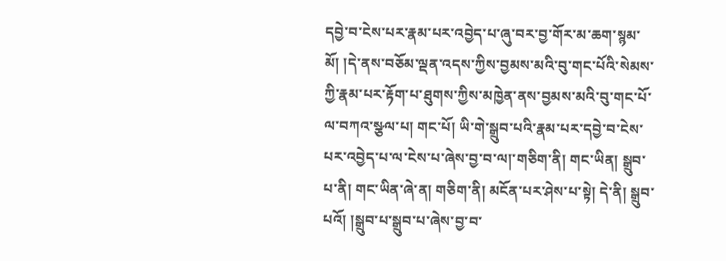དབྱེ་བ་ངེས་པར་རྣམ་པར་འབྱེད་པ་ཞུ་བར་བྱ་གོར་མ་ཆག་སྙམ་མོ། །དེ་ནས་བཅོམ་ལྡན་འདས་ཀྱིས་བྱམས་མའི་བུ་གང་པོའི་སེམས་ཀྱི་རྣམ་པར་རྟོག་པ་ཐུགས་ཀྱིས་མཁྱེན་ནས་བྱམས་མའི་བུ་གང་པོ་ལ་བཀའ་སྩལ་པ། གང་པོ། ཡི་གེ་སྒྲུབ་པའི་རྣམ་པར་དབྱེ་བ་ངེས་པར་འབྱེད་པ་ལ་ངེས་པ་ཞེས་བྱ་བ་ལ།་གཅིག་ནི། གང་ཡིན། སྒྲུབ་པ་ནི། གང་ཡིན་ཞེ་ན། གཅིག་ནི། མངོན་པར་ཤེས་པ་སྟེ། དེ་ནི། སྒྲུབ་པའོ། །སྒྲུབ་པ་སྒྲུབ་པ་ཞེས་བྱ་བ་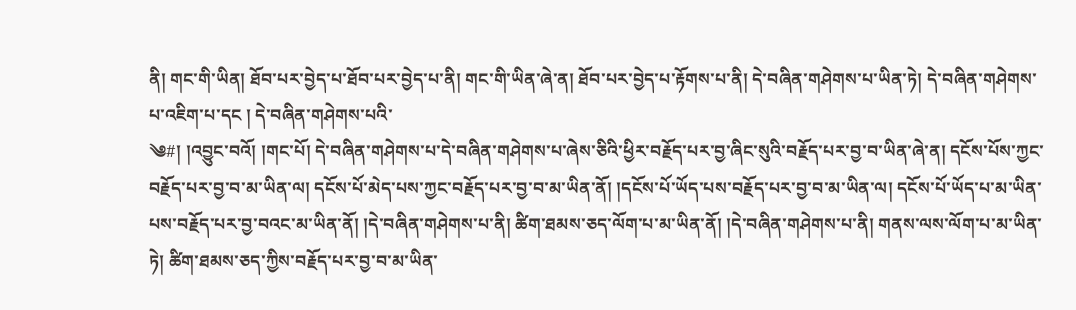ནི། གང་གི་ཡིན། ཐོབ་པར་བྱེད་པ་ཐོབ་པར་བྱེད་པ་ནི། གང་གི་ཡིན་ཞེ་ན། ཐོབ་པར་བྱེད་པ་རྟོགས་པ་ནི། དེ་བཞིན་གཤེགས་པ་ཡིན་ཏེ། དེ་བཞིན་གཤེགས་པ་འཇིག་པ་དང ། དེ་བཞིན་གཤེགས་པའི་
༄#། །འབྱུང་བའོ། །གང་པོ། དེ་བཞིན་གཤེགས་པ་དེ་བཞིན་གཤེགས་པ་ཞེས་ཅིའི་ཕྱིར་བརྗོད་པར་བྱ་ཞིང་སུའི་བརྗོད་པར་བྱ་བ་ཡིན་ཞེ་ན། དངོས་པོས་ཀྱང་བརྗོད་པར་བྱ་བ་མ་ཡིན་ལ། དངོས་པོ་མེད་པས་ཀྱང་བརྗོད་པར་བྱ་བ་མ་ཡིན་ནོ། །དངོས་པོ་ཡོད་པས་བརྗོད་པར་བྱ་བ་མ་ཡིན་ལ། དངོས་པོ་ཡོད་པ་མ་ཡིན་པས་བརྗོད་པར་བྱ་བའང་མ་ཡིན་ནོ། །དེ་བཞིན་གཤེགས་པ་ནི། ཚིག་ཐམས་ཅད་ལོག་པ་མ་ཡིན་ནོ། །དེ་བཞིན་གཤེགས་པ་ནི། གནས་ལས་ལོག་པ་མ་ཡིན་ཏེ། ཚིག་ཐམས་ཅད་ཀྱིས་བརྗོད་པར་བྱ་བ་མ་ཡིན་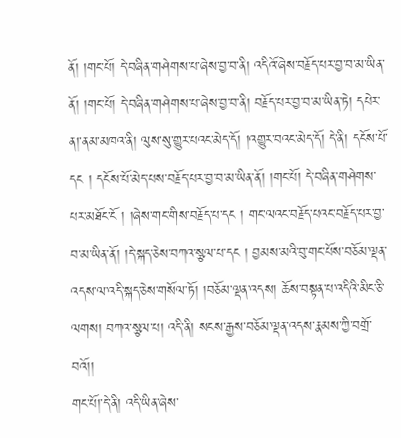ནོ། །གང་པོ། དེ་བཞིན་གཤེགས་པ་ཞེས་བྱ་བ་ནི། འདིའོ་ཞེས་བརྗོད་པར་བྱ་བ་མ་ཡིན་ནོ། །གང་པོ། དེ་བཞིན་གཤེགས་པ་ཞེས་བྱ་བ་ནི། བརྗོད་པར་བྱ་བ་མ་ཡིན་ཏེ། དཔེར་ན།་ནམ་མཁའ་ནི། ལུས་སུ་གྱུར་པའང་མེད་དོ། །འགྱུར་བའང་མེད་དོ། དེ་ནི། དངོས་པོ་དང ། དངོས་པོ་མེད་པས་བརྗོད་པར་བྱ་བ་མ་ཡིན་ནོ། །གང་པོ། དེ་བཞིན་གཤེགས་པར་མཐོང་ངོ ། །ཞེས་གང་གིས་བརྗོད་པ་དང ། གང་ལའང་བརྗོད་པའང་བརྗོད་པར་བྱ་བ་མ་ཡིན་ནོ། །དེ་སྐད་ཅེས་བཀའ་སྩལ་པ་དང ། བྱམས་མའི་བུ་གང་པོས་བཅོམ་ལྡན་འདས་ལ་འདི་སྐད་ཅེས་གསོལ་ཏོ། །བཅོམ་ལྡན་འདས། ཆོས་བསྟན་པ་འདིའི་མིང་ཅི་ལགས། བཀའ་སྩལ་པ། འདི་ནི། སངས་རྒྱས་བཅོམ་ལྡན་འདས་རྣམས་ཀྱི་བགྲོ་བའོ།།
གང་པོ།་དེ་ནི། འདི་ཡིན་ཞེས་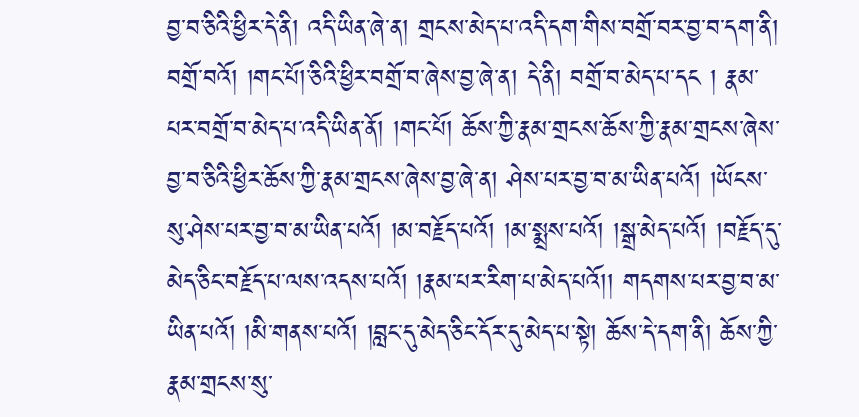བྱ་བ་ཅིའི་ཕྱིར་དེ་ནི། འདི་ཡིན་ཞེ་ན། གྲངས་མེད་པ་འདི་དག་གིས་བགྲོ་བར་བྱ་བ་དག་ནི། བགྲོ་བའོ། །གང་པོ།་ཅིའི་ཕྱིར་བགྲོ་བ་ཞེས་བྱ་ཞེ་ན། དེ་ནི། བགྲོ་བ་མེད་པ་དང ། རྣམ་པར་བགྲོ་བ་མེད་པ་འདི་ཡིན་ནོ། །གང་པོ། ཆོས་ཀྱི་རྣམ་གྲངས་ཆོས་ཀྱི་རྣམ་གྲངས་ཞེས་བྱ་བ་ཅིའི་ཕྱིར་ཆོས་ཀྱི་རྣམ་གྲངས་ཞེས་བྱ་ཞེ་ན། ཤེས་པར་བྱ་བ་མ་ཡིན་པའོ། །ཡོངས་སུ་ཤེས་པར་བྱ་བ་མ་ཡིན་པའོ། །མ་བརྗོད་པའོ། །མ་སྨྲས་པའོ། །སྒྲ་མེད་པའོ། །བརྗོད་དུ་མེད་ཅིང་བརྗོད་པ་ལས་འདས་པའོ། །རྣམ་པར་རིག་པ་མེད་པའོ།། གདགས་པར་བྱ་བ་མ་ཡིན་པའོ། །མི་གནས་པའོ། །བླང་དུ་མེད་ཅིང་དོར་དུ་མེད་པ་སྟེ། ཆོས་དེ་དག་ནི། ཆོས་ཀྱི་རྣམ་གྲངས་སུ་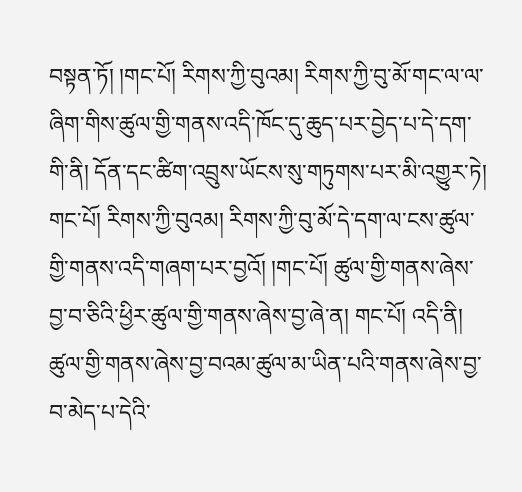བསྟན་ཏོ། །གང་པོ། རིགས་ཀྱི་བུའམ། རིགས་ཀྱི་བུ་མོ་གང་ལ་ལ་ཞིག་གིས་ཚུལ་གྱི་གནས་འདི་ཁོང་དུ་ཆུད་པར་བྱེད་པ་དེ་དག་གི་ནི། དོན་དང་ཚིག་འབྲུས་ཡོངས་སུ་གཏུགས་པར་མི་འགྱུར་ཏེ། གང་པོ། རིགས་ཀྱི་བུའམ། རིགས་ཀྱི་བུ་མོ་དེ་དག་ལ་ངས་ཚུལ་གྱི་གནས་འདི་གཞག་པར་བྱའོ། །གང་པོ། ཚུལ་གྱི་གནས་ཞེས་བྱ་བ་ཅིའི་ཕྱིར་ཚུལ་གྱི་གནས་ཞེས་བྱ་ཞེ་ན། གང་པོ། འདི་ནི། ཚུལ་གྱི་གནས་ཞེས་བྱ་བའམ་ཚུལ་མ་ཡིན་པའི་གནས་ཞེས་བྱ་བ་མེད་པ་དེའི་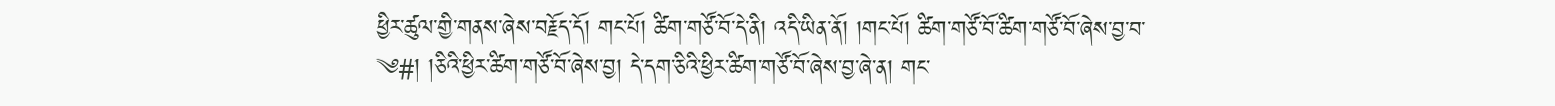ཕྱིར་ཚུལ་གྱི་གནས་ཞེས་བརྗོད་དོ། གང་པོ། ཚིག་གཙོ་བོ་དེ་ནི། འདི་ཡིན་ནོ། །གང་པོ། ཚིག་གཙོ་བོ་ཚིག་གཙོ་བོ་ཞེས་བྱ་བ་
༄#། །ཅིའི་ཕྱིར་ཚིག་གཙོ་བོ་ཞེས་བྱ། དེ་དག་ཅིའི་ཕྱིར་ཚིག་གཙོ་བོ་ཞེས་བྱ་ཞེ་ན། གང་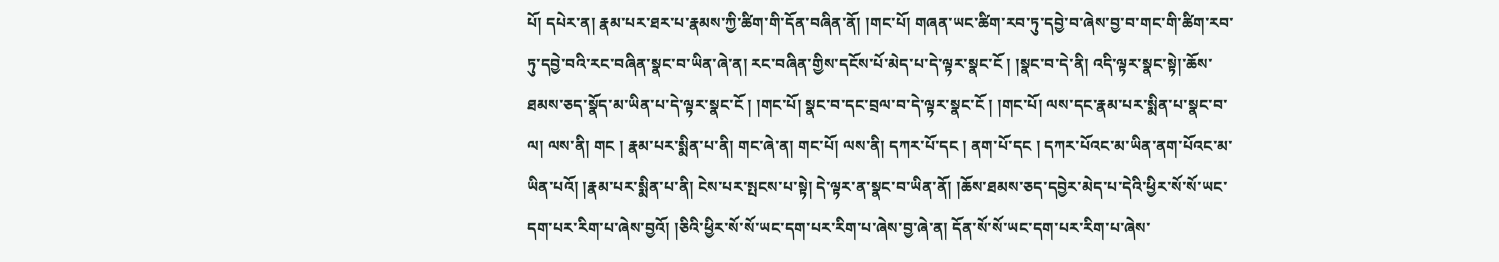པོ། དཔེར་ན། རྣམ་པར་ཐར་པ་རྣམས་ཀྱི་ཚིག་གི་དོན་བཞིན་ནོ། །གང་པོ། གཞན་ཡང་ཚིག་རབ་ཏུ་དབྱེ་བ་ཞེས་བྱ་བ་གང་གི་ཚིག་རབ་ཏུ་དབྱེ་བའི་རང་བཞིན་སྣང་བ་ཡིན་ཞེ་ན། རང་བཞིན་གྱིས་དངོས་པོ་མེད་པ་དེ་ལྟར་སྣང་ངོ ། །སྣང་བ་དེ་ནི། འདི་ལྟར་སྣང་སྟེ།་ཆོས་ཐམས་ཅད་སྣོད་མ་ཡིན་པ་དེ་ལྟར་སྣང་ངོ ། །གང་པོ། སྣང་བ་དང་བྲལ་བ་དེ་ལྟར་སྣང་ངོ ། །གང་པོ། ལས་དང་རྣམ་པར་སྨིན་པ་སྣང་བ་ལ། ལས་ནི། གང ། རྣམ་པར་སྨིན་པ་ནི། གང་ཞེ་ན། གང་པོ། ལས་ནི། དཀར་པོ་དང ། ནག་པོ་དང ། དཀར་པོའང་མ་ཡིན་ནག་པོའང་མ་ཡིན་པའོ། །རྣམ་པར་སྨིན་པ་ནི། ངེས་པར་སྤངས་པ་སྟེ། དེ་ལྟར་ན་སྣང་བ་ཡིན་ནོ། །ཆོས་ཐམས་ཅད་དབྱེར་མེད་པ་དེའི་ཕྱིར་སོ་སོ་ཡང་དག་པར་རིག་པ་ཞེས་བྱའོ། །ཅིའི་ཕྱིར་སོ་སོ་ཡང་དག་པར་རིག་པ་ཞེས་བྱ་ཞེ་ན། དོན་སོ་སོ་ཡང་དག་པར་རིག་པ་ཞེས་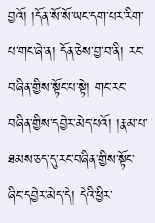བྱའོ། །དོན་སོ་སོ་ཡང་དག་པར་རིག་པ་གང་ཞེ་ན། དོན་ཅེས་བྱ་བ་ནི། རང་བཞིན་གྱིས་སྟོང་པ་སྟེ། གང་རང་བཞིན་གྱིས་དབྱེར་མེད་པའོ། །རྣམ་པ་ཐམས་ཅད་དུ་རང་བཞིན་གྱིས་སྟོང་ཞིང་དབྱེར་མེད་དེ། དེའི་ཕྱིར་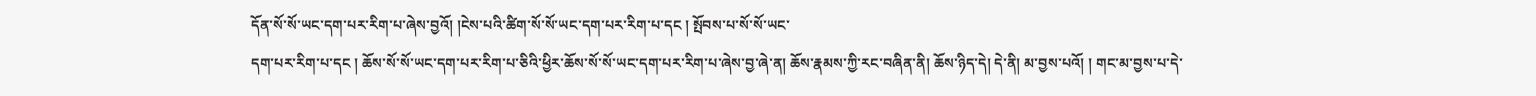དོན་སོ་སོ་ཡང་དག་པར་རིག་པ་ཞེས་བྱའོ། །ངེས་པའི་ཚིག་སོ་སོ་ཡང་དག་པར་རིག་པ་དང ། སྤོབས་པ་སོ་སོ་ཡང་
དག་པར་རིག་པ་དང ། ཆོས་སོ་སོ་ཡང་དག་པར་རིག་པ་ཅིའི་ཕྱིར་ཆོས་སོ་སོ་ཡང་དག་པར་རིག་པ་ཞེས་བྱ་ཞེ་ན། ཆོས་རྣམས་ཀྱི་རང་བཞིན་ནི། ཆོས་ཉིད་དེ། དེ་ནི། མ་བྱས་པའོ། ། གང་མ་བྱས་པ་དེ་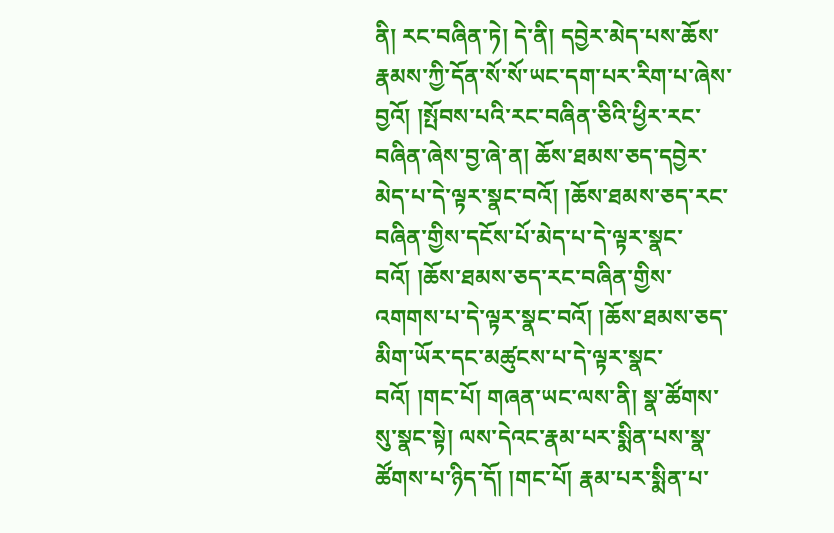ནི། རང་བཞིན་ཏེ། དེ་ནི། དབྱེར་མེད་པས་ཆོས་རྣམས་ཀྱི་དོན་སོ་སོ་ཡང་དག་པར་རིག་པ་ཞེས་བྱའོ། །སྤོབས་པའི་རང་བཞིན་ཅིའི་ཕྱིར་རང་བཞིན་ཞེས་བྱ་ཞེ་ན། ཆོས་ཐམས་ཅད་དབྱེར་མེད་པ་དེ་ལྟར་སྣང་བའོ། །ཆོས་ཐམས་ཅད་རང་བཞིན་གྱིས་དངོས་པོ་མེད་པ་དེ་ལྟར་སྣང་བའོ། །ཆོས་ཐམས་ཅད་རང་བཞིན་གྱིས་འགགས་པ་དེ་ལྟར་སྣང་བའོ། །ཆོས་ཐམས་ཅད་མིག་ཡོར་དང་མཚུངས་པ་དེ་ལྟར་སྣང་བའོ། །གང་པོ། གཞན་ཡང་ལས་ནི། སྣ་ཚོགས་སུ་སྣང་སྟེ། ལས་དེའང་རྣམ་པར་སྨིན་པས་སྣ་ཚོགས་པ་ཉིད་དོ། །གང་པོ། རྣམ་པར་སྨིན་པ་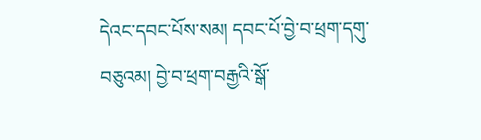དེའང་དབང་པོས་སམ། དབང་པོ་བྱེ་བ་ཕྲག་དགུ་བཅུའམ། བྱེ་བ་ཕྲག་བརྒྱའི་སྒོ་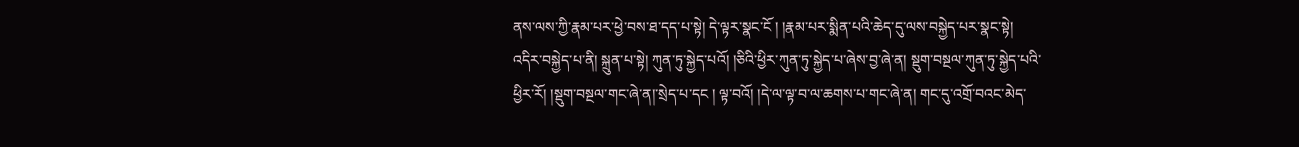ནས་ལས་ཀྱི་རྣམ་པར་ཕྱེ་བས་ཐ་དད་པ་སྟེ། དེ་ལྟར་སྣང་ངོ ། །རྣམ་པར་སྨིན་པའི་ཆེད་དུ་ལས་བསྐྱེད་པར་སྣང་སྟེ། འདིར་བསྐྱེད་པ་ནི། སྐྲུན་པ་སྟེ། ཀུན་ཏུ་སྐྱེད་པའོ། །ཅིའི་ཕྱིར་ཀུན་ཏུ་སྐྱེད་པ་ཞེས་བྱ་ཞེ་ན། སྡུག་བསྔལ་ཀུན་ཏུ་སྐྱེད་པའི་ཕྱིར་རོ། །སྡུག་བསྔལ་གང་ཞེ་ན།་སྲེད་པ་དང ། ལྟ་བའོ། །དེ་ལ་ལྟ་བ་ལ་ཆགས་པ་གང་ཞེ་ན། གང་དུ་འགྲོ་བའང་མེད་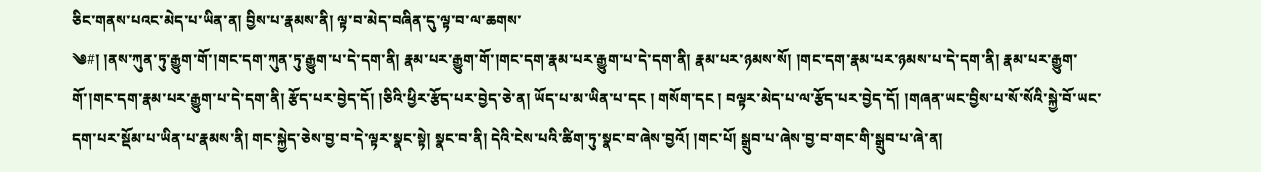ཅིང་གནས་པའང་མེད་པ་ཡིན་ན། བྱིས་པ་རྣམས་ནི། ལྟ་བ་མེད་བཞིན་དུ་ལྟ་བ་ལ་ཆགས་
༄#། །ནས་ཀུན་ཏུ་རྒྱུག་གོ་།གང་དག་ཀུན་ཏུ་རྒྱུག་པ་དེ་དག་ནི། རྣམ་པར་རྒྱུག་གོ་།གང་དག་རྣམ་པར་རྒྱུག་པ་དེ་དག་ནི། རྣམ་པར་ཉམས་སོ། །གང་དག་རྣམ་པར་ཉམས་པ་དེ་དག་ནི། རྣམ་པར་རྒྱུག་གོ་།གང་དག་རྣམ་པར་རྒྱུག་པ་དེ་དག་ནི། རྩོད་པར་བྱེད་དོ། །ཅིའི་ཕྱིར་རྩོད་པར་བྱེད་ཅེ་ན། ཡོད་པ་མ་ཡིན་པ་དང ། གསོག་དང ། བལྟར་མེད་པ་ལ་རྩོད་པར་བྱེད་དོ། །གཞན་ཡང་བྱིས་པ་སོ་སོའི་སྐྱེ་བོ་ཡང་དག་པར་སྡོམ་པ་ཡིན་པ་རྣམས་ནི། གང་སྐྱེད་ཅེས་བྱ་བ་དེ་ལྟར་སྣང་སྟེ། སྣང་བ་ནི། དེའི་ངེས་པའི་ཚིག་ཏུ་སྣང་བ་ཞེས་བྱའོ། །གང་པོ། སྒྲུབ་པ་ཞེས་བྱ་བ་གང་གི་སྒྲུབ་པ་ཞེ་ན།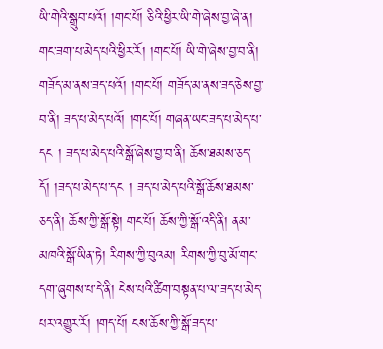ཡི་གེའི་སྒྲུབ་པའོ། །གང་པོ། ཅིའི་ཕྱིར་ཡི་གེ་ཞེས་བྱ་ཞེ་ན། གང་ཟག་པ་མེད་པའི་ཕྱིར་རོ། །གང་པོ། ཡི་གེ་ཞེས་བྱ་བ་ནི། གཟོད་མ་ནས་ཟད་པའོ། །གང་པོ། གཟོད་མ་ནས་ཟད་ཅེས་བྱ་བ་ནི། ཟད་པ་མེད་པའོ། །གང་པོ། གཞན་ཡང་ཟད་པ་མེད་པ་དང ། ཟད་པ་མེད་པའི་སྒོ་ཞེས་བྱ་བ་ནི། ཆོས་ཐམས་ཅད་དོ། །ཟད་པ་མེད་པ་དང ། ཟད་པ་མེད་པའི་སྒོ་ཆོས་ཐམས་ཅད་ནི། ཆོས་ཀྱི་སྒོ་སྟེ། གང་པོ། ཆོས་ཀྱི་སྒོ་འདི་ནི། ནམ་མཁའི་སྒོ་ཡིན་ཏེ། རིགས་ཀྱི་བུའམ། རིགས་ཀྱི་བུ་མོ་གང་དག་ཞུགས་པ་དེ་ནི། ངེས་པའི་ཚིག་བསྟན་པ་ལ་ཟད་པ་མེད་པར་འགྱུར་རོ། །གད་པོ། ངས་ཆོས་ཀྱི་སྒོ་ཟད་པ་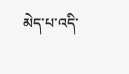མེད་པ་འདི་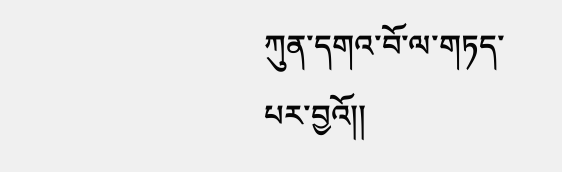ཀུན་དགའ་བོ་ལ་གཏད་པར་བྱའོ།།